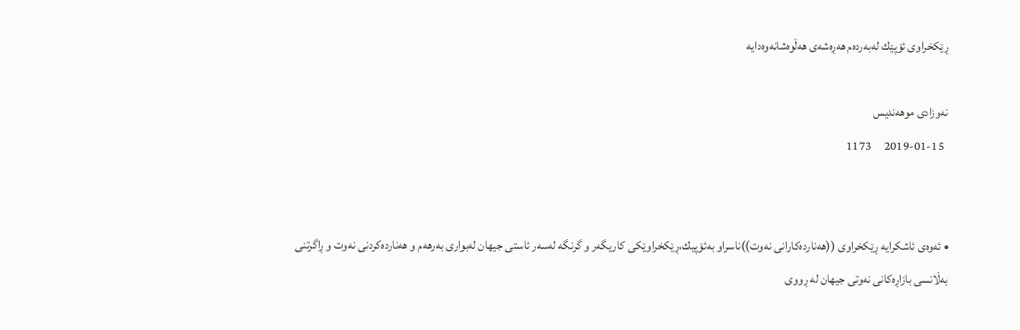ڕێكخراوی‌ ئۆپێك له‌به‌رده‌م هه‌ڕه‌شه‌ی‌ هه‌ڵوه‌شانه‌وه‌دایه‌

نەوزادی موهەندیس
  2019-01-15     1173


• ئه‌وه‌ی‌ ئاشكرایه‌ ڕێكخراوی‌ ((هه‌نارده‌كارانی‌ نه‌وت))ناسراو به‌ئۆپیك،ڕێكخراوێكی‌ كاریگه‌ر و گرنگه‌ له‌سه‌ر ئاستی‌ جیهان له‌بواری‌ به‌رهه‌م و هه‌نارده‌كردنی‌ نه‌وت و ڕاگرتنی‌ به‌ڵانسی‌ بازاڕه‌كانی‌ نه‌وتی‌ جیهان له‌ ڕووی‌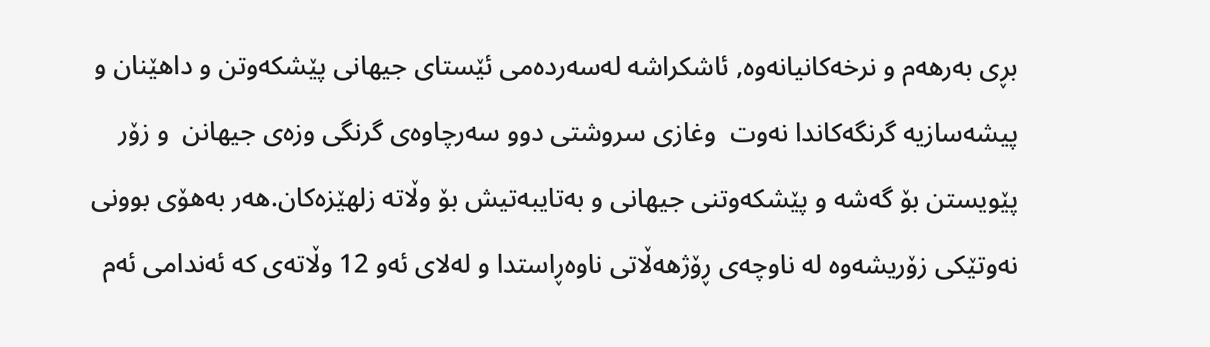بڕی‌ به‌رهه‌م و نرخه‌كانیانه‌وه‌, ئاشكراشه‌ له‌سه‌رده‌می‌ ئێستای‌ جیهانی‌ پێشكه‌وتن و داهێنان و پیشه‌سازیه‌ گرنگه‌كاندا نه‌وت  وغازی‌ سروشتی‌ دوو سه‌رچاوه‌ی‌ گرنگی‌ وزه‌ی‌ جیهانن  و زۆر پێویستن بۆ گه‌شه‌ و پێشكه‌وتنی‌ جیهانی‌ و به‌تایبه‌تیش بۆ وڵاته‌ زلهێزه‌كان.هه‌ر به‌هۆی‌ بوونی‌ نه‌وتێكی‌ زۆریشه‌وه‌ له‌ ناوچه‌ی‌ ڕۆژهه‌ڵاتی‌ ناوه‌ڕاستدا و له‌لای‌ ئه‌و 12 وڵاته‌ی‌ كه‌ ئه‌ندامی‌ ئه‌م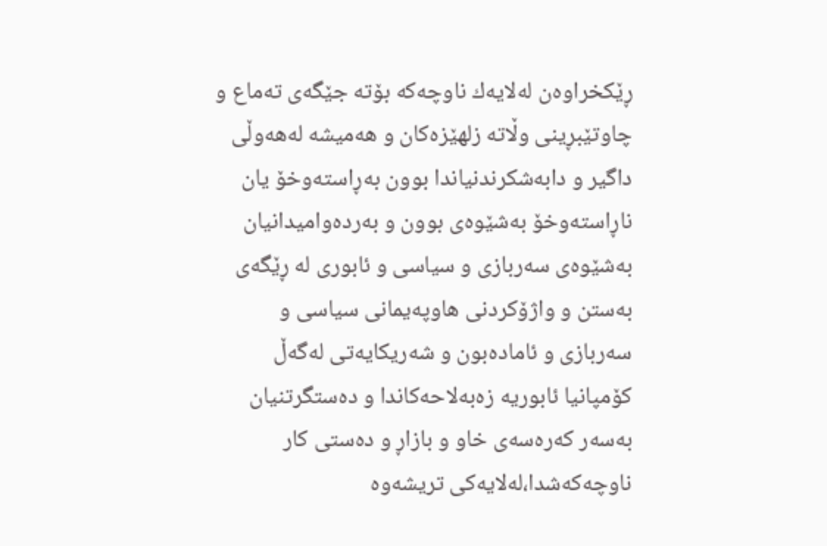ڕێكخراوه‌ن له‌لایه‌ك ناوچه‌كه‌ بۆته‌ جێگه‌ی‌ ته‌ماع و چاوتێبڕینی‌ وڵاته‌ زلهێزه‌كان و هه‌میشه‌ له‌هه‌وڵی‌ داگیر و دابه‌شكرندنیاندا بوون به‌ڕاسته‌وخۆ یان ناڕاسته‌وخۆ به‌شێوه‌ی‌ بوون و به‌رده‌وامیدانیان به‌شێوه‌ی‌ سه‌ربازی‌ و سیاسی‌ و ئابوری‌ له‌ ڕێگه‌ی‌ به‌ستن و واژۆكردنی‌ هاوپه‌یمانی‌ سیاسی‌ و سه‌ربازی‌ و ئاماده‌بون و شه‌ریكایه‌تی‌ له‌گه‌ڵ كۆمپانیا ئابوریه‌ زه‌به‌لاحه‌كاندا و ده‌ستگرتنیان به‌سه‌ر كه‌ره‌سه‌ی‌ خاو و بازاڕ و ده‌ستی‌ كار ناوچه‌كه‌شدا،له‌لایه‌كی‌ تریشه‌وه‌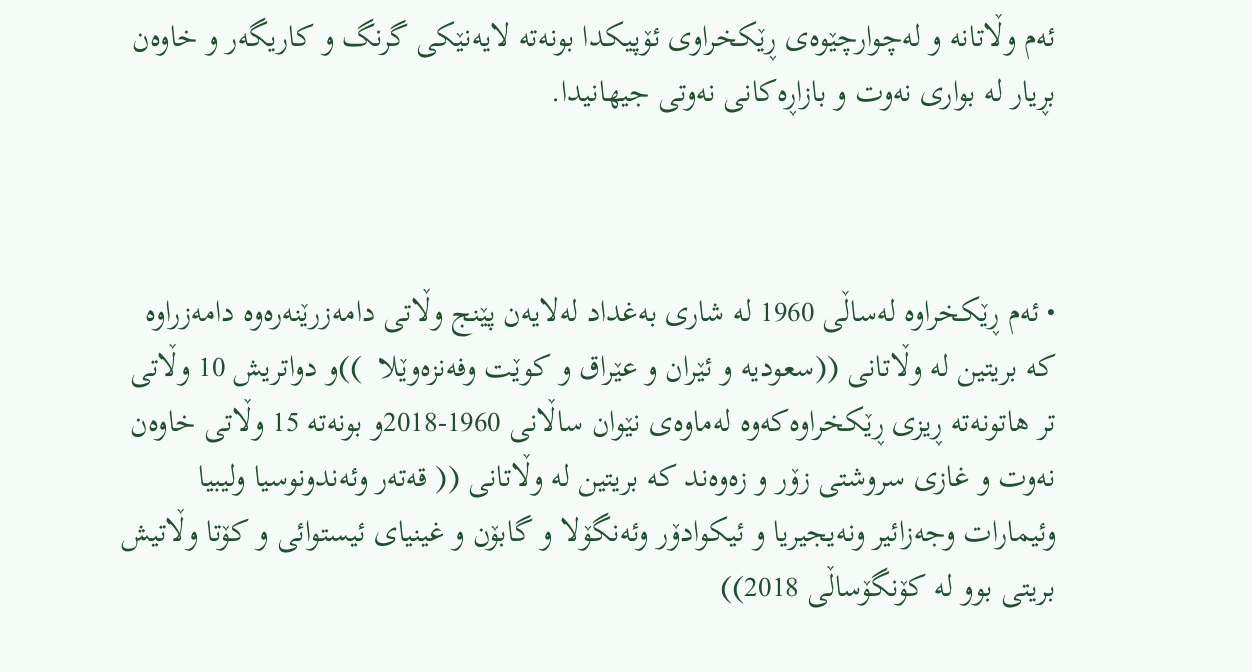ئه‌م وڵاتانه‌ و له‌چوارچێوه‌ی‌ ڕێكخراوی‌ ئۆپیكدا بونه‌ته‌ لایه‌نێكی‌ گرنگ و كاریگه‌ر و خاوه‌ن بڕیار له‌ بواری‌ نه‌وت و بازاڕه‌كانی‌ نه‌وتی‌ جیهانیدا.



• ئه‌م ڕێكخراوه‌ له‌ساڵی‌ 1960 له‌ شاری‌ به‌غداد له‌لایه‌ن پێنج وڵاتی‌ دامه‌زرێنه‌ره‌وه‌ دامه‌زراوه‌ كه‌ بریتین له‌ وڵاتانی‌ ((سعودیه‌ و ئێران و عێراق و كوێت وفه‌نزه‌وێلا  ))و دواتریش 10 وڵاتی‌ تر هاتونه‌ته‌ ڕیزی‌ ڕێكخراوه‌كه‌وه‌ له‌ماوه‌ی‌ نێوان ساڵانی‌ 1960-2018و بونه‌ته‌ 15 وڵاتی‌ خاوه‌ن نه‌وت و غازی‌ سروشتی‌ زۆر و زه‌وه‌ند كه‌ بریتین له‌ وڵاتانی‌ (( قه‌ته‌ر وئه‌ندونوسیا ولیبیا وئیمارات وجه‌زائیر ونه‌یجیریا و ئیكوادۆر وئه‌نگۆلا و گابۆن و غینیای‌ ئیستوائی‌ و كۆتا وڵاتیش بریتی‌ بوو له‌ كۆنگۆساڵی‌ 2018))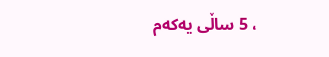، 5 ساڵی‌ یه‌كه‌م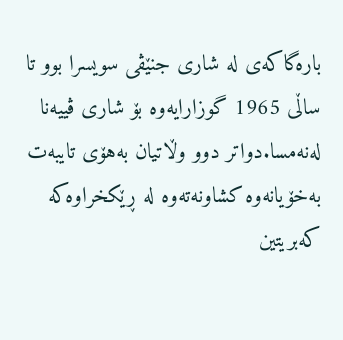باره‌گاكه‌ی‌ له‌ شاری‌ جنێڤی‌ سویسرا بوو تا ساڵی‌ 1965 گوزارایه‌وه‌ بۆ شاری‌ ڤییه‌نا له‌نه‌مسا.دواتر دوو وڵاتیان به‌هۆی‌ تایبه‌ت به‌خۆیانه‌وه‌ كشاونه‌ته‌وه‌ له‌ ڕێكخراوه‌كه‌ كه‌بریتین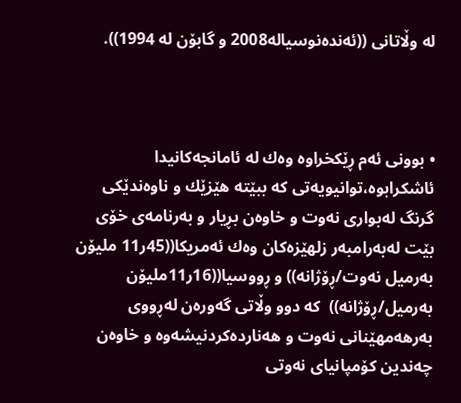له‌ وڵاتانی‌ ((ئه‌نده‌نوسیاله‌2008 و گابۆن له‌ 1994)).



• بوونی‌ ئه‌م ڕێكخراوه‌ وه‌ك له‌ ئامانجه‌كانیدا ئاشكرابوه‌،توانیویه‌تی‌ كه‌ ببێته‌ هێزێك و ناوه‌ندێكی‌ گرنگ له‌بواری‌ نه‌وت و خاوه‌ن بڕیار و به‌رنامه‌ی‌ خۆی‌ بێت له‌به‌رامبه‌ر زلهێزه‌كان وه‌ك ئه‌مریكا((45ر11 ملیۆن به‌رمیل نه‌وت/ڕۆژانه‌)) و ڕووسیا((16ر11ملیۆن به‌رمیل/ڕۆژانه‌))  كه‌ دوو وڵاتی‌ گه‌وره‌ن له‌ڕووی‌ به‌رهه‌مهێنانی‌ نه‌وت و هه‌نارده‌كردنیشه‌وه‌ و خاوه‌ن چه‌ندین كۆمپانیای‌ نه‌وتی‌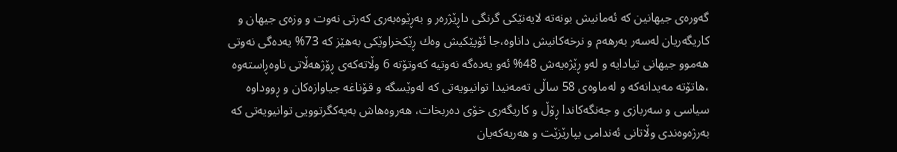گه‌وره‌ی‌ جیهانین كه‌ ئه‌مانیش بونه‌ته‌ لایه‌نێكی‌ گرنگی‌ داڕێژره‌ر و به‌ڕێوه‌به‌ری‌ كه‌رتی‌ نه‌وت و وزه‌ی‌ جیهان و كاریگه‌ریان له‌سه‌ر به‌رهه‌م و نرخه‌كانیش داناوه‌،جا ئۆپێكیش وه‌ك ڕێكخراوێكی‌ به‌هێز كه‌ 73% یه‌ده‌گی‌ نه‌وتی‌ هه‌موو جیهانی‌ تیادایه‌ و له‌و ڕێژه‌یه‌ش 48% ئه‌و یه‌ده‌گه‌ نه‌وتیه‌ كه‌وتۆته‌ 6 وڵاته‌كه‌ی‌ ڕۆژهه‌ڵاتی‌ ناوه‌ڕاسته‌وه‌ ،هاتۆته‌ مه‌یدانه‌كه‌ و له‌ماوه‌ی‌ 58 ساڵی‌ ته‌مه‌نیدا توانیویه‌تی‌ كه‌ له‌وێسگه‌ و قۆناغه‌ جیاوازه‌كان و ڕووداوه‌ سیاسی‌ و سه‌ربازی‌ و جه‌نگه‌كاندا ڕۆڵ و كاریگه‌ری‌ خۆی‌ ده‌ربخات، هه‌روه‌هاش به‌یه‌كگرتوویی‌ توانیویه‌تی‌ كه‌ به‌رژه‌وه‌ندی‌ وڵاتانی‌ ئه‌ندامی‌ بپارێزێت و هه‌ریه‌كه‌یان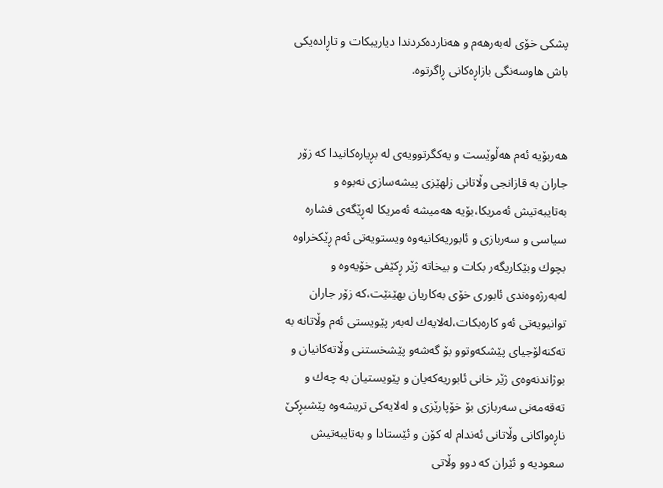پشكی‌ خۆی‌ له‌به‌رهه‌م و هه‌نارده‌كردندا دیاریبكات و تاڕاده‌یكی‌ باش هاوسه‌نگی‌ بازاڕه‌كانی‌ ڕاگرتوه‌.


هه‌ربۆیه‌ ئه‌م هه‌ڵوێست و یه‌كگرتوویه‌ی‌ له‌ بڕیاره‌كانیدا كه‌ زۆر جاران به‌ قازانجی‌ وڵاتانی‌ زلهێزی‌ پیشه‌سازی‌ نه‌بوه‌ و به‌تایبه‌تیش ئه‌مریكا،بۆیه‌ هه‌میشه‌ ئه‌مریكا له‌ڕێگه‌ی‌ فشاره‌ سیاسی‌ و سه‌ربازی‌ و ئابوریه‌كانیه‌وه‌ ویستویه‌تی‌ ئه‌م ڕێكخراوه‌ بچوك وبێكاریگه‌ر بكات و بیخاته‌ ژێر ڕكێفی‌ خۆیه‌وه‌ و له‌به‌رژه‌وه‌ندی‌ ئابوری‌ خۆی‌ به‌كاریان بهێنێت،كه‌ زۆر جاران توانیویه‌تی‌ ئه‌و كاره‌بكات،له‌لایه‌ك له‌به‌ر پێویستی‌ ئه‌م وڵاتانه‌ به‌ ته‌كنه‌لۆجیای‌ پێشكه‌وتوو بۆ گه‌شه‌و پێشخستنی‌ وڵاته‌كانیان و بوژاندنه‌وه‌ی‌ ژێر خانی‌ ئابوریه‌كه‌یان و پێویستیان به‌ چه‌ك و ته‌قه‌مه‌نی‌ سه‌ربازی‌ بۆ خۆپارێزی‌ و له‌لایه‌كی‌ تریشه‌وه‌ پێشبڕكێ ناڕه‌واكانی‌ وڵاتانی‌ ئه‌ندام له‌ كۆن و ئێستادا و به‌تایبه‌تیش سعودیه‌ و ئێران كه‌ دوو وڵاتی‌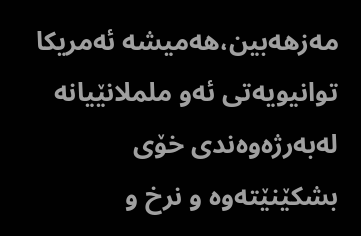مه‌زهه‌بین،هه‌میشه‌ ئه‌مریكا توانیویه‌تی‌ ئه‌و ململانێیانه‌ له‌به‌رژه‌وه‌ندی‌ خۆی‌ بشكێنێته‌وه‌ و نرخ و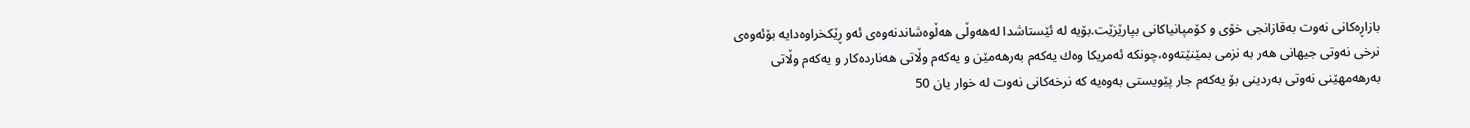بازاڕه‌كانی‌ نه‌وت به‌قازانجی‌ خۆی‌ و كۆمپانیاكانی‌ بپارێزێت.بۆیه‌ له‌ ئێستاشدا له‌هه‌وڵی‌ هه‌ڵوه‌شاندنه‌وه‌ی‌ ئه‌و ڕێكخراوه‌دایه‌ بۆئه‌وه‌ی‌ نرخی‌ نه‌وتی‌ جیهانی‌ هه‌ر به‌ نزمی‌ بمێنێته‌وه‌،چونكه‌ ئه‌مریكا وه‌ك یه‌كه‌م به‌رهه‌مێن و یه‌كه‌م وڵاتی‌ هه‌نارده‌كار و یه‌كه‌م وڵاتی‌ به‌رهه‌مهێنی‌ نه‌وتی‌ به‌ردینی‌ بۆ یه‌كه‌م جار پێویستی‌ به‌وه‌یه‌ كه‌ نرخه‌كانی‌ نه‌وت له‌ خوار یان 50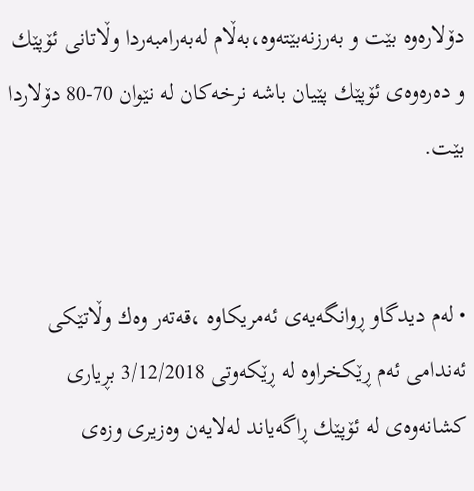دۆلاره‌وه‌ بێت و به‌رزنه‌بێته‌وه‌،به‌ڵام له‌به‌رامبه‌ردا وڵاتانی‌ ئۆپێك و ده‌ره‌وه‌ی‌ ئۆپێك پێیان باشه‌ نرخه‌كان له‌ نێوان 70-80 دۆلاردا بێت.


• له‌م دیدگاو ڕوانگه‌یه‌ی‌ ئه‌مریكاوه‌ ،قه‌ته‌ر وه‌ك وڵاتێكی‌ ئه‌ندامی‌ ئه‌م ڕێكخراوه‌ له‌ ڕێكه‌وتی‌ 3/12/2018 بڕیاری‌ كشانه‌وه‌ی‌ له‌ ئۆپێك ڕاگه‌یاند له‌لایه‌ن وه‌زیری‌ وزه‌ی‌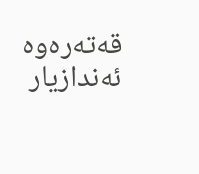قه‌ته‌ره‌وه‌  ئه‌ندازیار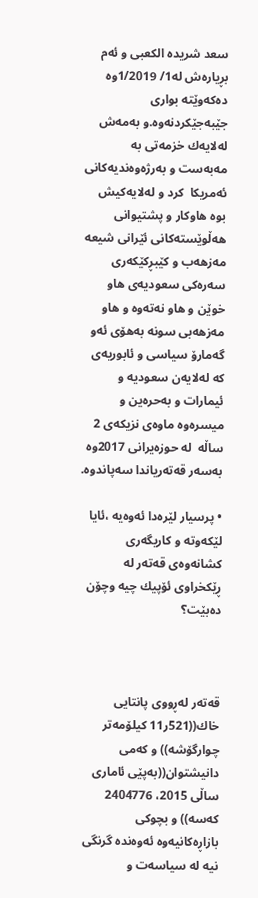سعد شریده‌ الكعبی‌ و ئه‌م بڕیاره‌ش له‌1/ 1/2019وه‌ ده‌كه‌وێته‌ بواری‌ جێبه‌جێكردنه‌وه‌.و به‌مه‌ش له‌لایه‌ك خزمه‌تی‌ به‌ مه‌به‌ست و به‌رژه‌وه‌ندیه‌كانی‌ ئه‌مریكا  كرد و له‌لایه‌كیش بوه‌ هاوكار و پشتیوانی‌ هه‌ڵوێسته‌كانی‌ ئێرانی‌ شیعه‌ مه‌زهه‌ب و كێبڕكێكه‌ری‌ سه‌ره‌كی‌ سعودیه‌ی‌ هاو خوێن و هاو نه‌ته‌وه‌ و هاو مه‌زهه‌بی‌ سونه‌ به‌هۆی‌ ئه‌و گه‌مارۆ سیاسی‌ و ئابوریه‌ی‌ كه‌ له‌لایه‌ن سعودیه‌ و ئیمارات و به‌حره‌ین و میسره‌وه‌ ماوه‌ی‌ نزیكه‌ی‌ 2 ساڵه‌  له‌ حوزه‌یرانی‌ 2017وه‌ به‌سه‌ر قه‌ته‌ریاندا سه‌پاندوه‌.

• پرسیار لێره‌دا ئه‌وه‌یه‌ ،ئایا لێكه‌وته‌ و كاریگه‌ری‌ كشانه‌وه‌ی‌ قه‌ته‌ر له‌ ڕێكخراوی‌ ئۆپیك چیه‌ وچۆن ده‌بێت؟



قه‌ته‌ر له‌ڕووی‌ پانتایی‌ خاك((521ر11 كیلۆمه‌تر چوارگۆشه‌)) و كه‌می‌ دانیشتوان((به‌پێی‌ ئاماری‌ ساڵی‌ 2015، 2404776 كه‌سه‌)) و بچوكی‌ بازاڕه‌كانیه‌وه‌ ئه‌وه‌نده‌ گرنگی‌ نیه‌ له‌ سیاسه‌ت و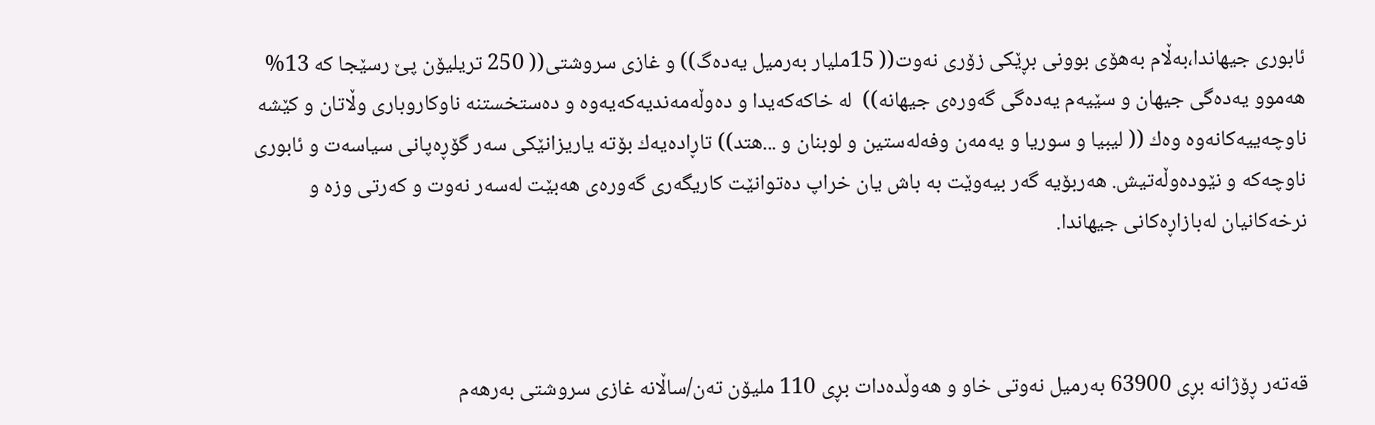ئابوری‌ جیهاندا،به‌ڵام به‌هۆی‌ بوونی‌ بڕێكی‌ زۆری‌ نه‌وت(( 15ملیار به‌رمیل یه‌ده‌گ)) و غازی‌ سروشتی‌(( 250 تریلیۆن پێ رسێجا كه‌ 13% هه‌موو یه‌ده‌گی‌ جیهان و سێیه‌م یه‌ده‌گی‌ گه‌وره‌ی‌ جیهانه‌))  له‌ خاكه‌كه‌یدا و ده‌وڵه‌مه‌ندیه‌كه‌یه‌وه‌ و ده‌ستخستنه‌ ناوكاروباری‌ وڵاتان و كێشه‌ ناوچه‌ییه‌كانه‌وه‌ وه‌ك (( لیبیا و سوریا و یه‌مه‌ن وفه‌له‌ستین و لوبنان و ...هتد)) تاڕاده‌یه‌ك بۆته‌ یاریزانێكی‌ سه‌ر گۆڕه‌پانی‌ سیاسه‌ت و ئابوری‌ ناوچه‌كه‌ و نێوده‌وڵه‌تیش. هه‌ربۆیه‌ گه‌ر بیه‌وێت به‌ باش یان خراپ ده‌توانێت كاریگه‌ری‌ گه‌وره‌ی‌ هه‌بێت له‌سه‌ر نه‌وت و كه‌رتی‌ وزه‌ و نرخه‌كانیان له‌بازاڕه‌كانی‌ جیهاندا.



قه‌ته‌ر ڕۆژانه‌ بڕی‌ 63900 به‌رمیل نه‌وتی‌ خاو و هه‌وڵده‌دات بڕی‌ 110 ملیۆن ته‌ن/ساڵانه‌ غازی‌ سروشتی‌ به‌رهه‌م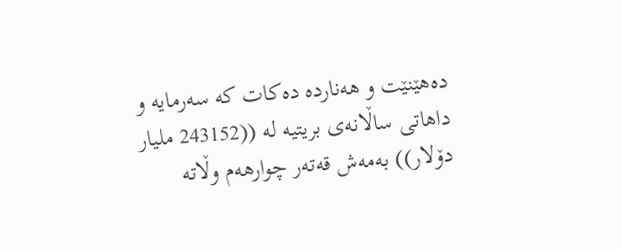ده‌هێنێت و هه‌نارده‌ ده‌كات كه‌ سه‌رمایه‌ و داهاتی‌ ساڵانه‌ی‌ بریتیه‌ له‌ ((243152 ملیار دۆلار)) به‌مه‌ش قه‌ته‌ر چوارهه‌م وڵاته‌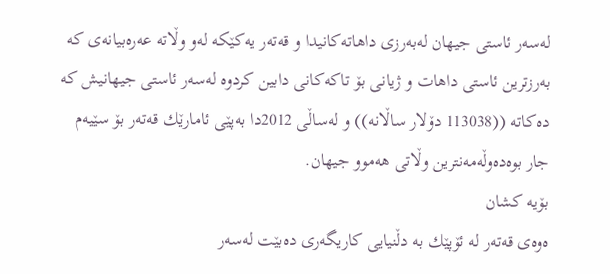له‌سه‌ر ئاستی‌ جیهان له‌به‌رزی‌ داهاته‌كانیدا و قه‌ته‌ر یه‌كێكه‌ له‌و وڵاته‌ عه‌ره‌بیانه‌ی‌ كه‌ به‌رزترین ئاستی‌ داهات و ژیانی‌ بۆ تاكه‌كانی‌ دابین كردوه‌ له‌سه‌ر ئاستی‌ جیهانیش كه‌ ده‌كاته‌ ((113038 دۆلار ساڵانه‌)) و له‌ساڵی‌ 2012دا به‌پێی‌ ئامارێك قه‌ته‌ر بۆ سێیه‌م جار بوه‌ده‌وڵه‌مه‌نترین وڵاتی‌ هه‌موو جیهان.
بۆیه‌ كشان
ه‌وه‌ی‌ قه‌ته‌ر له‌ ئۆپێك به‌ دڵنیایی‌ كاریگه‌ری‌ ده‌بێت له‌سه‌ر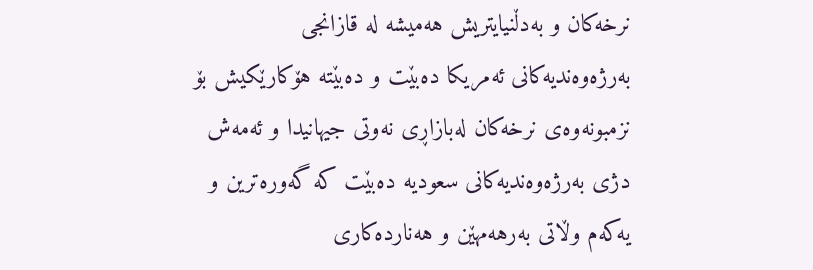نرخه‌كان و به‌دڵنیایتریش هه‌میشه‌ له‌ قازانجی‌ به‌رژه‌وه‌ندیه‌كانی‌ ئه‌مریكا ده‌بێت و ده‌بێته‌ هۆكارێكیش بۆ نزمبونه‌وه‌ی‌ نرخه‌كان له‌بازاڕی‌ نه‌وتی‌ جیهانیدا و ئه‌مه‌ش دژی‌ به‌رژه‌وه‌ندیه‌كانی‌ سعودیه‌ ده‌بێت كه‌ گه‌وره‌ترین و یه‌كه‌م وڵاتی‌ به‌رهه‌مهێن و هه‌نارده‌كاری‌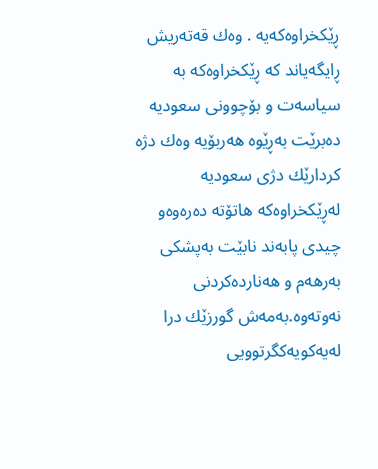ڕێكخراوه‌كه‌یه‌ . وه‌ك قه‌ته‌ریش ڕایگه‌یاند كه‌ ڕێكخراوه‌كه‌ به‌ سیاسه‌ت و بۆچوونی‌ سعودیه‌ ده‌برێت به‌ڕێوه‌ هه‌ربۆیه‌ وه‌ك دژه‌ كردارێك دژی‌ سعودیه‌ له‌ڕێكخراوه‌كه‌ هاتۆته‌ ده‌ره‌وه‌و چیدی‌ پابه‌ند نابێت به‌پشكی‌ به‌رهه‌م و هه‌نارده‌كردنی‌ نه‌وته‌وه‌.به‌مه‌ش گورزێك درا له‌یه‌كویه‌كگرتوویی‌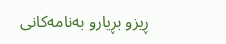ڕیزو بڕیارو به‌نامه‌كانی‌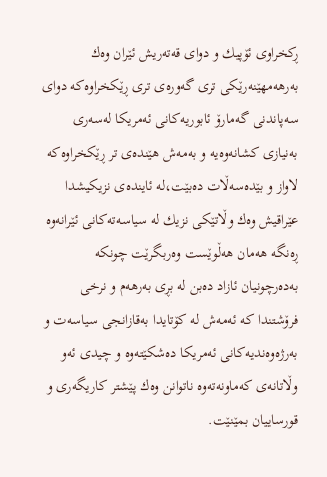ڕكخراوی‌ ئۆپیك و دوای‌ قه‌ته‌ریش ئێران وه‌ك به‌رهه‌مهێنه‌رێكی‌ تری‌ گه‌وره‌ی‌ تری‌ ڕێكخراوه‌كه‌ دوای‌ سه‌پاندنی‌ گه‌مارۆ ئابوریه‌كانی‌ ئه‌مریكا له‌سه‌ری‌ به‌نیازی‌ كشانه‌وه‌یه‌ و به‌مه‌ش هێنده‌ی‌ تر ڕێكخراوه‌كه‌ لاواز و بێده‌سه‌ڵات ده‌بێت،له‌ ئاینده‌ی‌ نزیكیشدا عێراقیش وه‌ك وڵاتێكی‌ نزیك له‌ سیاسه‌ته‌كانی‌ ئێرانه‌وه‌ ڕه‌نگه‌ هه‌مان هه‌ڵوێست وه‌ربگرێت چونكه‌ به‌ده‌رچونیان ئازاد ده‌بن له‌ بڕی‌ به‌رهه‌م و نرخی‌ فرۆشتندا كه‌ ئه‌مه‌ش له‌ كۆتایدا به‌قازانجی‌ سیاسه‌ت و به‌رژه‌وه‌ندیه‌كانی‌ ئه‌مریكا ده‌شكێته‌وه‌ و چیدی‌ ئه‌و وڵاتانه‌ی‌ كه‌ماونه‌ته‌وه‌ ناتوانن وه‌ك پێشتر كاریگه‌ری‌ و قورساییان بمێنێت.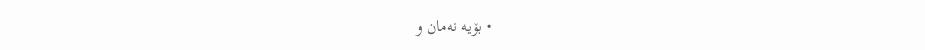• بۆیه‌ نه‌مان و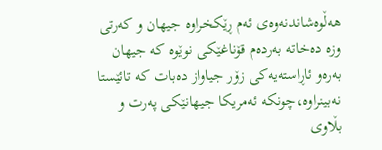هه‌ڵوه‌شاندنه‌وه‌ی‌ ئه‌م ڕێكخراوه‌ جیهان و كه‌رتی‌ وزه‌ ده‌خاته‌ به‌رده‌م قۆناغێكی‌ نوێوه‌ كه‌ جیهان به‌ره‌و ئاڕاسته‌یه‌كی‌ زۆر جیاواز ده‌بات كه‌ تائێستا نه‌بینراوه‌،چونكه‌ ئه‌مریكا جیهانێكی‌ په‌رت و بڵاوی‌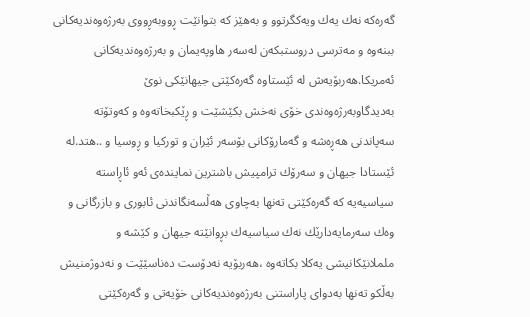گه‌ره‌كه‌ نه‌ك یه‌ك ویه‌كگرتوو و به‌هێز كه‌ بتوانێت ڕووبه‌ڕووی‌ به‌رژه‌وه‌ندیه‌كانی‌ ببنه‌وه‌ و مه‌ترسی‌ دروستبكه‌ن له‌سه‌ر هاوپه‌یمان و به‌رژه‌وه‌ندیه‌كانی ئه‌مریكا.هه‌ربۆیه‌ش له‌ ئێستاوه‌ گه‌ره‌كێتی‌ جیهانێكی‌ نوێ به‌دیدگاوبه‌رژه‌وه‌ندی‌ خۆی‌ نه‌خش بكێشێت و ڕێكبخاته‌وه‌ و كه‌وتۆته‌ سه‌پاندنی‌ هه‌ڕه‌شه‌ و گه‌مارۆكانی‌ بۆسه‌ر ئێران و توركیا و ڕوسیا و ..هتد.له‌ ئێستادا جیهان و سه‌رۆك ترامپیش باشترین نماینده‌ی‌ ئه‌و ئاڕاسته‌ سیاسیه‌یه‌ كه‌ گه‌ره‌كێتی‌ ته‌نها به‌چاوی‌ هه‌ڵسه‌نگاندنی‌ ئابوری‌ و بازرگانی‌ و وه‌ك سه‌رمایه‌دارێك نه‌ك سیاسیه‌ك بڕوانێته‌ جیهان و كێشه‌ و ململانێكانیشی‌ یه‌كلا بكاته‌وه‌ ،هه‌ربۆیه‌ نه‌دۆست ده‌ناسێێت و نه‌دوژمنیش به‌ڵكو ته‌نها به‌دوای‌ پاراستنی‌ به‌رژه‌وه‌ندیه‌كانی‌ خۆیه‌تی‌ و گه‌ره‌كێتی‌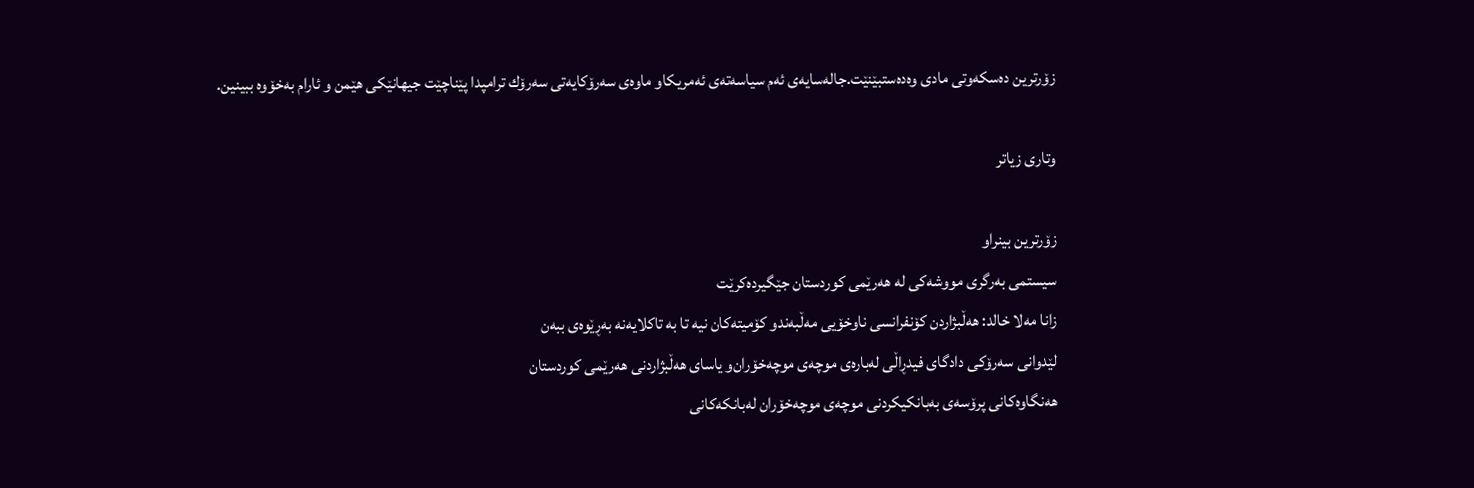زۆرترین ده‌سكه‌وتی‌ مادی‌ وه‌ده‌ستبێنێت.جاله‌سایه‌ی‌ ئه‌م سیاسه‌ته‌ی‌ ئه‌مریكاو ماوه‌ی‌ سه‌رۆكایه‌تی‌ سه‌رۆك ترامپدا پێناچێت جیهانێكی‌ هێمن و ئارام به‌خۆوه‌ ببینین.

وتاری زیاتر

زۆرترین بینراو
سیستمی بەرگری مووشەکی لە هەرێمی کوردستان جێگیردەکرێت
زانا مه‌لا خالد: هه‌ڵبژاردن كۆنفرانسی ناوخۆیی مه‌ڵبه‌ندو كۆمیته‌كان نیه‌ تا به‌ تاكلایه‌نه‌ به‌ڕێوه‌ی ببه‌ن
لێدوانی‌ سەرۆكی دادگای فیدڕاڵی‌ لەبارەی موچەی موچەخۆران‌و یاسای هەڵبژاردنی هەرێمی كوردستان
هه‌نگاوه‌كانی‌ پرۆسه‌ی‌ به‌بانكیكردنی‌ موچه‌ی‌ موچه‌خۆران لەبانکه‌كانی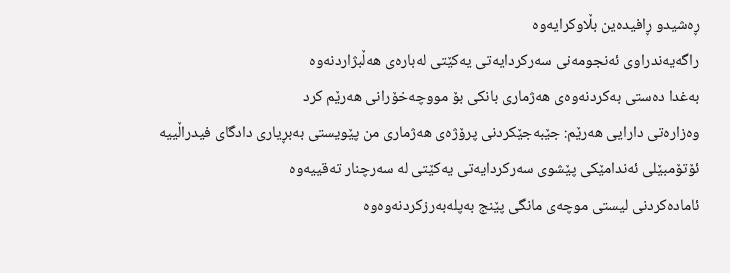ڕەشیدو ڕافیدەین بڵاوكرایه‌وه‌
راگەیەندراوی‌ ئەنجومەنی سەرکردایەتی یەکێتی لەبارەی هەڵبژاردنه‌وه‌
بەغدا دەستی بەکردنەوەی هەژماری بانکی بۆ مووچەخۆرانی هەرێم کرد
وەزارەتی دارایی ھەرێم: جێبه‌جێكردنی‌ پرۆژه‌ی‌ ھەژماری من پێویستی‌ به‌بڕیاری‌ دادگای‌ فیدراڵییه‌
ئۆتۆمبێلی ئەندامێكی پێشوی سەركردایەتی یەكێتی لە سەرچنار تەقییەوە
ئامادەکردنی لیستی موچەی مانگی پێنج بەپلەبەرزکردنەوەوە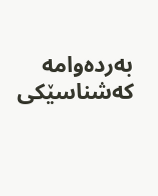بەردەوامە
كه‌شناسێكی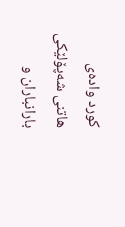كورد واده‌ی هاتنی شه‌پۆلێكی بارانباران و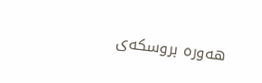هه‌وره‌ بروسكه‌ی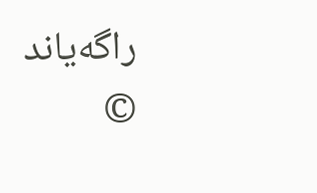راگه‌یاند
©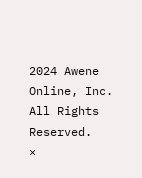2024 Awene Online, Inc. All Rights Reserved.
×